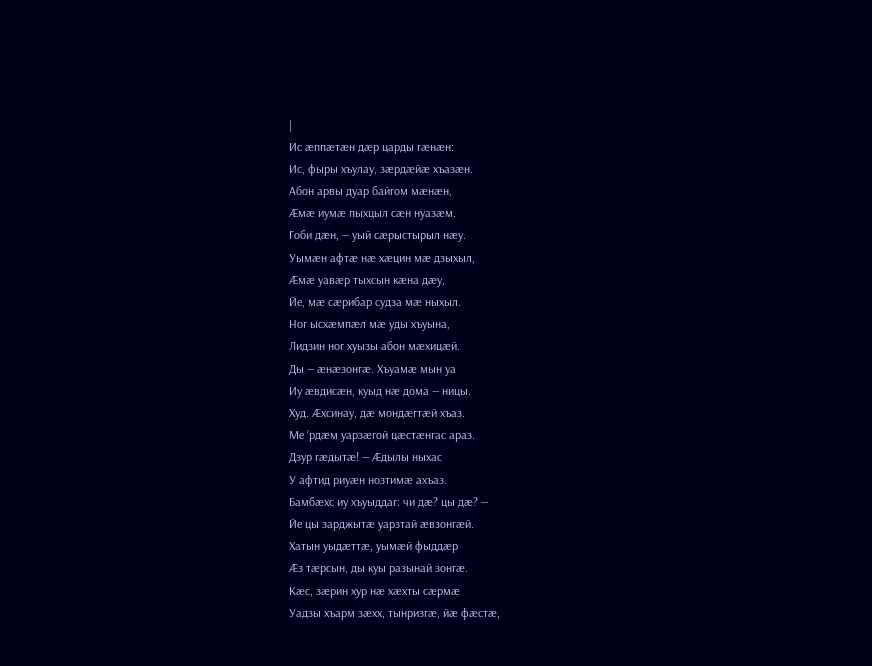|
Ис æппæтæн дæр царды гæнæн:
Ис, фыры хъулау, зæрдæйæ хъазæн.
Абон арвы дуар байгом мæнæн,
Æмæ иумæ пыхцыл сæн нуазæм.
Гоби дæн, — уый сæрыстырыл нæу.
Уымæн афтæ нæ хæцин мæ дзыхыл,
Æмæ уавæр тыхсын кæна дæу,
Йе, мæ сæрибар судза мæ ныхыл.
Ног ысхæмпæл мæ уды хъуына,
Лидзин ног хуызы абон мæхицæй.
Ды — æнæзонгæ. Хъуамæ мын уа
Иу æвдисæн, куыд нæ дома — ницы.
Худ. Æхсинау, дæ мондæгтæй хъаз.
Ме ’рдæм уарзæгой цæстæнгас араз.
Дзур гæдытæ! — Æдылы ныхас
У афтид риуæн нозтимæ ахъаз.
Бамбæхс иу хъуыддаг: чи дæ? цы дæ? —
Йе цы зарджытæ уарзтай æвзонгæй.
Хатын уыдæттæ, уымæй фыддæр
Æз тæрсын, ды куы разынай зонгæ.
Кæс, зæрин хур нæ хæхты сæрмæ
Уадзы хъарм зæхх, тынризгæ, йæ фæстæ,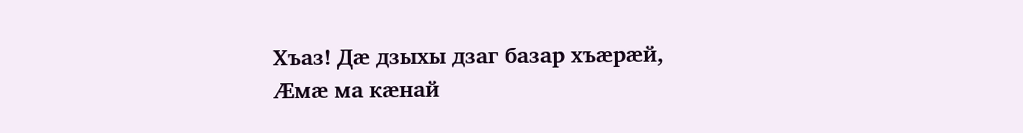Хъаз! Дæ дзыхы дзаг базар хъæрæй,
Æмæ ма кæнай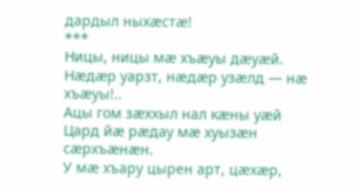дардыл ныхæстæ!
***
Ницы, ницы мæ хъæуы дæуæй.
Нæдæр уарзт, нæдæр узæлд — нæ хъæуы!..
Ацы гом зæххыл нал кæны уæй
Цард йæ рæдау мæ хуызæн сæрхъæнæн.
У мæ хъару цырен арт, цæхæр,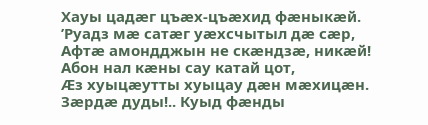Хауы цадæг цъæх-цъæхид фæныкæй.
’Руадз мæ сатæг уæхсчытыл дæ сæр,
Афтæ амондджын не скæндзæ, никæй!
Абон нал кæны сау катай цот,
Æз хуыцæутты хуыцау дæн мæхицæн.
Зæрдæ дуды!.. Куыд фæнды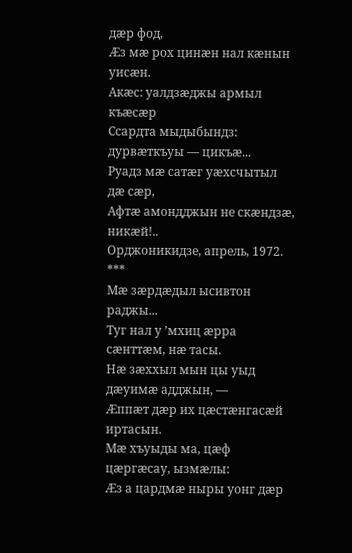дæр фод,
Æз мæ рох цинæн нал кæнын уисæн.
Акæс: уалдзæджы армыл къæсæр
Ссардта мыдыбындз: дурвæткъуы — цикъæ...
Руадз мæ сатæг уæхсчытыл дæ сæр,
Афтæ амондджын не скæндзæ, никæй!..
Орджоникидзе, апрель, 1972.
***
Мæ зæрдæдыл ысивтон раджы...
Туг нал у ’мхиц æрра сæнттæм, нæ тасы.
Нæ зæххыл мын цы уыд дæуимæ адджын, —
Æппæт дæр их цæстæнгасæй иртасын.
Мæ хъуыды ма, цæф цæргæсау, ызмæлы:
Æз а цардмæ ныры уонг дæр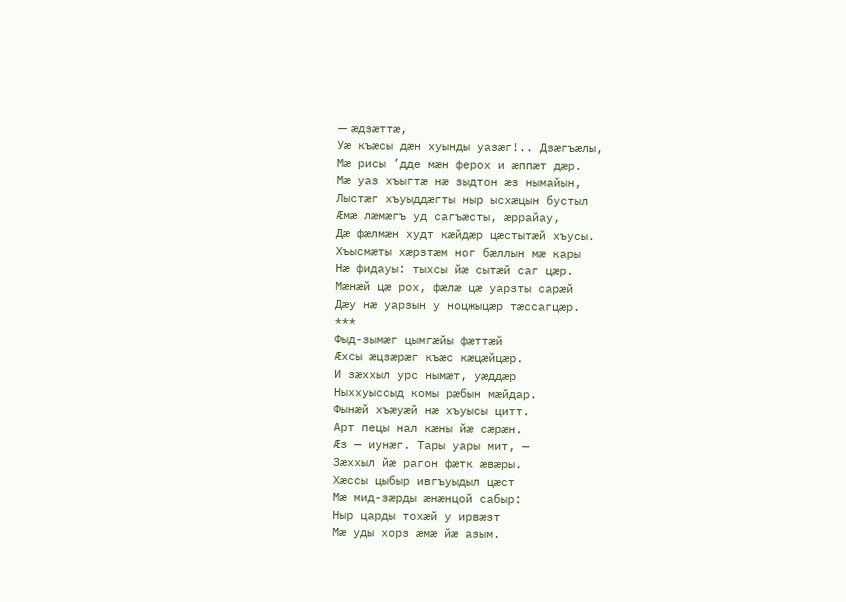— æдзæттæ,
Уæ къæсы дæн хуынды уазæг!.. Дзæгъæлы,
Мæ рисы ’дде мæн ферох и æппæт дæр.
Мæ уаз хъыгтæ нæ зыдтон æз нымайын,
Лыстæг хъуыддæгты ныр ысхæцын бустыл
Æмæ лæмæгъ уд сагъæсты, æррайау,
Дæ фæлмæн худт кæйдæр цæстытæй хъусы.
Хъысмæты хæрзтæм ног бæллын мæ кары
Нæ фидауы: тыхсы йæ сытæй саг цæр.
Мæнæй цæ рох, фæлæ цæ уарзты сарæй
Дæу нæ уарзын у ноцжыцæр тæссагцæр.
***
Фыд-зымæг цымгæйы фæттæй
Æхсы æцзæрæг къæс кæцæйцæр.
И зæххыл урс нымæт, уæддæр
Ныххуыссыд комы рæбын мæйдар.
Фынæй хъæуæй нæ хъуысы цитт.
Арт пецы нал кæны йæ сæрæн.
Æз — иунæг. Тары уары мит, —
Зæххыл йæ рагон фæтк æвæры.
Хæссы цыбыр ивгъуыдыл цæст
Мæ мид-зæрды æнæнцой сабыр:
Ныр царды тохæй у ирвæзт
Мæ уды хорз æмæ йæ азым.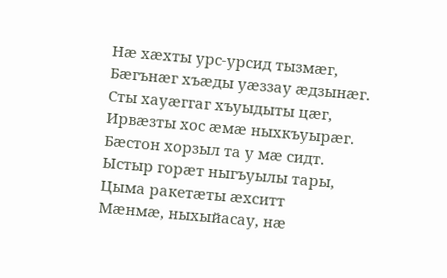Нæ хæхты урс-урсид тызмæг,
Бæгънæг хъæды уæззау æдзынæг.
Сты хауæггаг хъуыдыты цæг,
Ирвæзты хос æмæ ныхкъуырæг.
Бæстон хорзыл та у мæ сидт.
Ыстыр горæт ныгъуылы тары,
Цыма ракетæты æхситт
Мæнмæ, ныхыйасау, нæ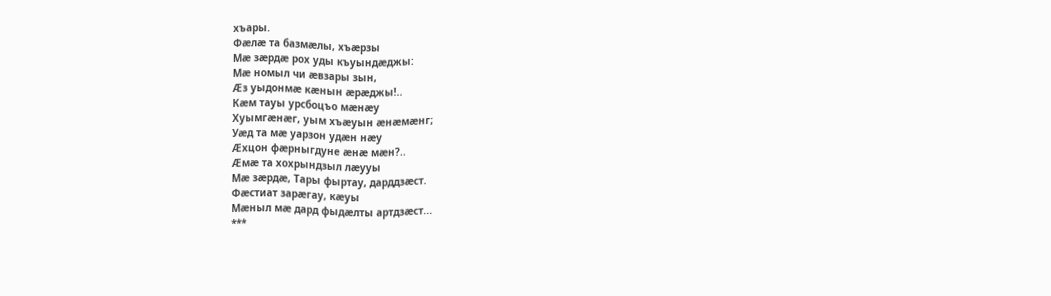хъары.
Фæлæ та базмæлы, хъæрзы
Мæ зæрдæ рох уды къуындæджы:
Мæ номыл чи æвзары зын,
Æз уыдонмæ кæнын æрæджы!..
Кæм тауы урсбоцъо мæнæу
Хуымгæнæг, уым хъæуын æнæмæнг;
Уæд та мæ уарзон удæн нæу
Æхцон фæрныгдуне æнæ мæн?..
Æмæ та хохрындзыл лæууы
Мæ зæрдæ, Тары фыртау, дарддзæст.
Фæстиат зарæгау, кæуы
Мæныл мæ дард фыдæлты артдзæст...
***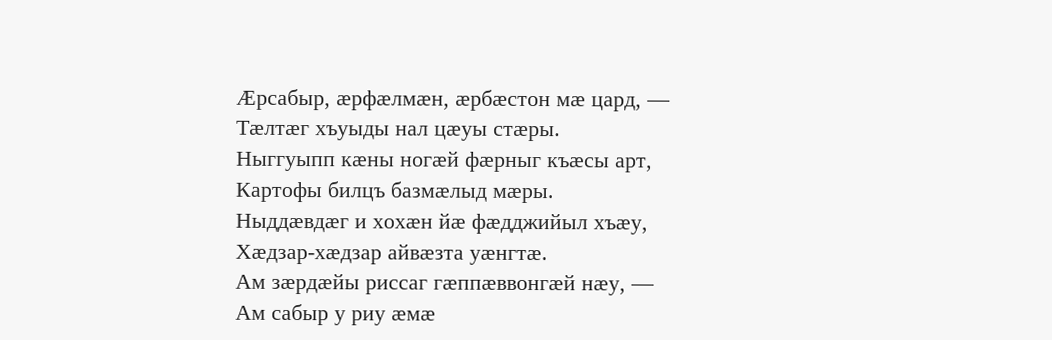Æрсабыр, æрфæлмæн, æрбæстон мæ цард, —
Тæлтæг хъуыды нал цæуы стæры.
Ныггуыпп кæны ногæй фæрныг къæсы арт,
Картофы билцъ базмæлыд мæры.
Ныддæвдæг и хохæн йæ фæдджийыл хъæу,
Хæдзар-хæдзар айвæзта уæнгтæ.
Ам зæрдæйы риссаг гæппæввонгæй нæу, —
Ам сабыр у риу æмæ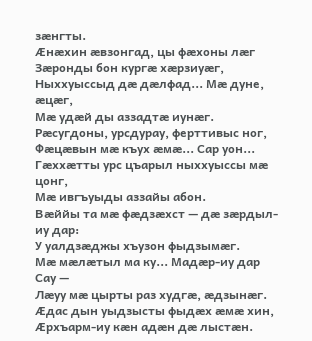зæнгты.
Æнæхин æвзонгад, цы фæхоны лæг
Зæронды бон кургæ хæрзиуæг,
Ныххуыссыд дæ дæлфад... Мæ дуне, æцæг,
Мæ удæй ды аззадтæ иунæг.
Рæсугдоны, урсдурау, ферттивыс ног,
Фæцæвын мæ къух æмæ... Сар уон...
Гæххæтты урс цъарыл ныххуыссы мæ цонг,
Мæ ивгъуыды аззайы абон.
Вæййы та мæ фæдзæхст — дæ зæрдыл-иу дар:
У уалдзæджы хъузон фыдзымæг.
Мæ мæлæтыл ма ку... Мадæр-иу дар
Сау —
Лæуу мæ цырты раз худгæ, æдзынæг.
Æдас дын уыдзысты фыдæх æмæ хин,
Æрхъарм-иу кæн адæн дæ лыстæн.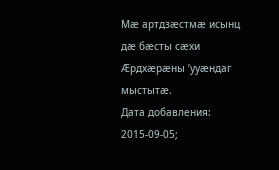Мæ артдзæстмæ исынц дæ бæсты сæхи
Æрдхæрæны ’ууæндаг мыстытæ.
Дата добавления: 2015-09-05;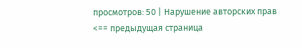просмотров: 50 | Нарушение авторских прав
<== предыдущая страница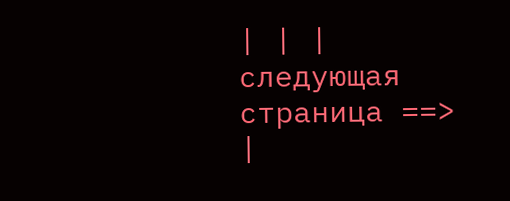| | | следующая страница ==> |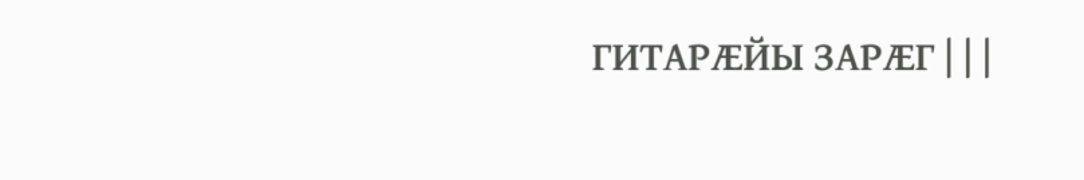ГИТАРÆЙЫ ЗАРÆГ | | |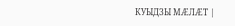КУЫДЗЫ МÆЛÆТ |